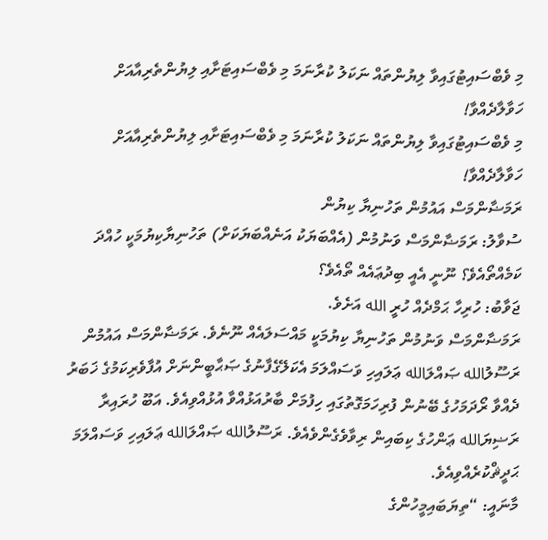މި ވެބްސައިޓުގައިވާ ލިޔުންތައް ނަކަލު ކުރާނަމަ މި ވެބްސައިޓަށާއި ލިޔުންތެރިއާއަށް ހަވާލާދެއްވާ!
މި ވެބްސައިޓުގައިވާ ލިޔުންތައް ނަކަލު ކުރާނަމަ މި ވެބްސައިޓަށާއި ލިޔުންތެރިއާއަށް ހަވާލާދެއްވާ!
ރަމަޟާންމަސް އައުމުން ތަހުނިޔާ ކިޔުން
ސުވާލު: ރަމަޟާންމަސް ވަނުމުން (އެއްބަޔަކު އަނެއްބަޔަކަށް) ތަހުނިޔާކިޔުމަކީ ހުއްދަ ކަމެއްތޯއެވެ؟ ނޫނީ އެއީ ބިދުޢައެއް ތޯއެވެ؟
ޖަވާބު: ހުރިހާ ޙަމްދެއް ހުރީ الله އަށެވެ.
ރަމަޟާންމަސް ވަނުމުން ތަހުނިޔާ ކިޔުމަކީ މައްސަލައެއް ނޫނެވެ. ރަމަޟާންމަސް އައުމުން ރަސޫލުالله ޞައްލަالله ޢަލައިހި ވަސައްލަމަ އެކަލޭގެފާނުގެ ޞަޙާބީންނަށް އުފާވެރިކަމުގެ ޚަބަރު ދެއްވާ ރޯދަމަހުގެ ބޭނުން ފުރިހަމަގޮތުގައި ހިފުމަށް ބާރުއަޅުއްވާ އުޅުއްވިއެވެ. އަބޫ ހުރައިރާ ރަޟިޔަالله ޢަންހުގެ ކިބައިން ރިވާވެގެންވެއެވެ. ރަސޫލުالله ޞައްލަالله ޢަލައިހި ވަސައްލަމަ ޙަދީޘްކުރެއްވިއެވެ.
މާނައީ: “ތިޔަބައިމީހުންގެ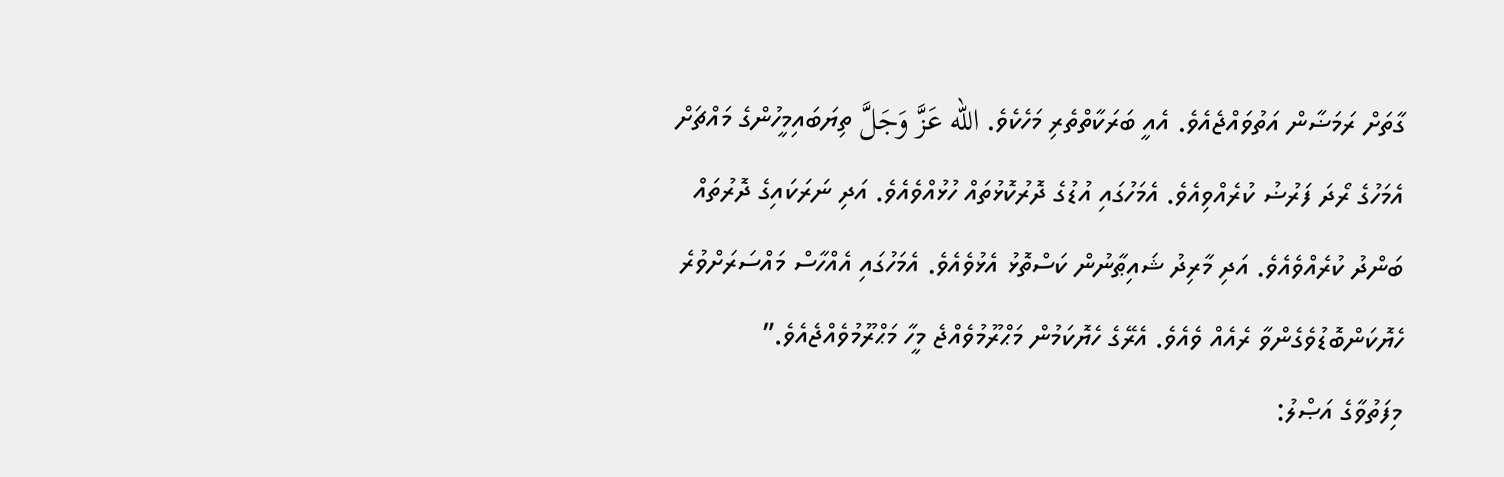ގާތަށް ރަމަޟާން އަތުވައްޖެއެވެ. އެއީ ބަރަކާތްތެރި މަހެކެވެ. الله عَزَّ وَجَلَّ ތިޔަބައިމީހުންގެ މައްޗަށް އެމަހުގެ ރޯދަ ފަރުޟު ކުރެއްވިއެވެ. އެމަހުގައި އުޑުގެ ދޮރުކޮޅުތައް ހުޅުއްވެއެވެ. އަދި ނަރަކައިގެ ދޮރުތައް ބަންދު ކުރެއްވެއެވެ. އަދި މާރިދު ޝައިޠާނުން ކަސްތޮޅު އެޅުވެއެވެ. އެމަހުގައި އެއްހާސް މައްސަރަށްވުރެ ހެޔޮކަންބޮޑުވެގެންވާ ރެއެއް ވެއެވެ. އެރޭގެ ހެޔޮކަމުން މަޙްރޫމުވެއްޖެ މީހާ މަޙްރޫމުވެއްޖެއެވެ.”
މިފަތުވާގެ އަޞްލު: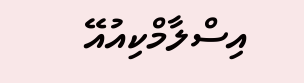އިސްލާމްކިއުއޭ